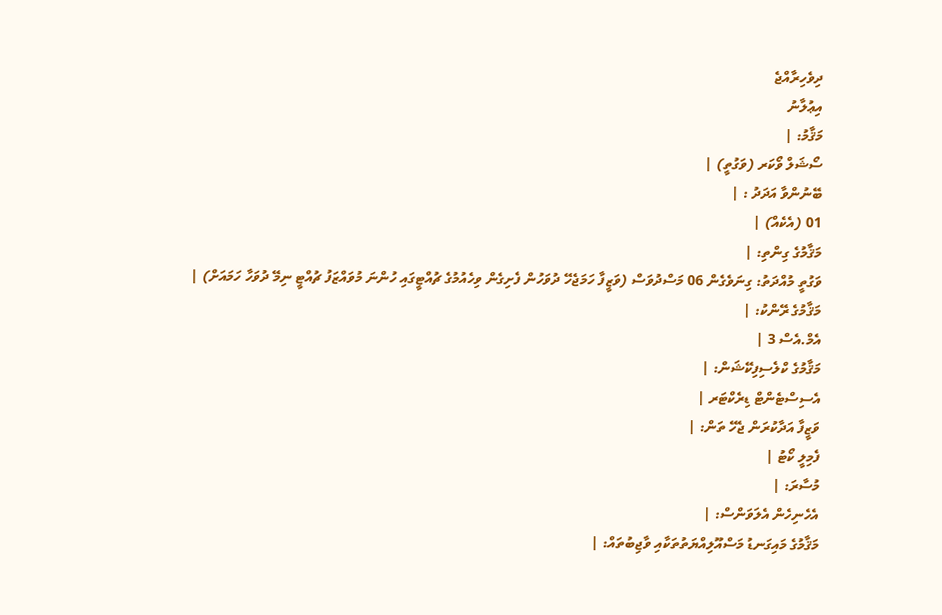ދިވެހިރާއްޖެ
އިޢުލާނު
މަޤާމު: |
ސޯޝަލް ވޯކަރ (ވަގުތީ) |
ބޭނުންވާ އަދަދު : |
01 (އެކެއް) |
މަޤާމުގެ ގިންތި: |
ވަގުތީ މުއްދަތު: ގިނަވެގެން 06 މަސްދުވަސް (ވަޒީފާ ހަމަޖެހޭ ދުވަހުން ފެށިގެން ވިހެއުމުގެ ޗުއްޓީގައި ހުންނަ މުވައްޒަފު ޗުއްޓީ ނިމޭ ދުވަހާ ހަމައަށް) |
މަޤާމުގެ ރޭންކު: |
އެމް.އެސް 3 |
މަޤާމުގެ ކްލެސިފިކޭޝަން: |
އެސިސްޓެންޓް ޑިރެކްޓަރ |
ވަޒީފާ އަދާކުރަން ޖެހޭ ތަން: |
ފެމިލީ ކޯޓު |
މުސާރަ: |
އެހެނިހެން އެލަވަންސް: |
މަޤާމުގެ މައިގަނޑު މަސްއޫލިއްޔަތުތަކާއި ވާޖިބުތައް: |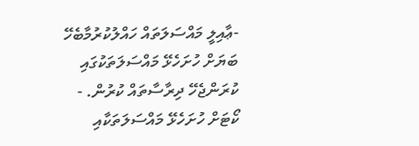-ޢާއިލީ މައްސަލަތައް ހައްލުކުރުމާބެހޭ ބަޔަށް ހުށަހެޅޭ މައްސަލަތަކުގައި ކުރަންޖެހޭ ދިރާސާތައް ކުރުން. - ކޯޓަށް ހުށަހެޅޭ މައްސަލަތަކާއި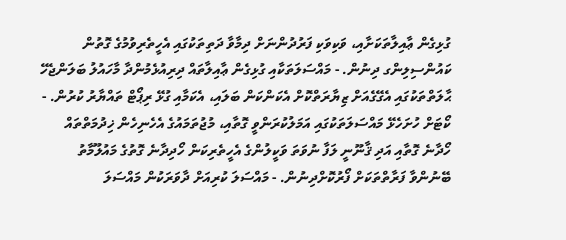ގުޅިގެން ޢާއިލާތަކަށާއި، ވަކިވަކި ފަރުދުންނަށް ދިމާވާ ދަތިތަކުގައި އެހީތެރިވުމުގެ ގޮތުން ކައުންސިލިންގ ދިނުން. - މައްސަލަތަކާއި ގުޅިގެން ޢާއިލާތައް ދިރިއުޅެމުންދާ މާހައުލު ބަލަންޖެހޭ ޙާލަތްތަކުގައި އެގޭގެއަށް ޒިޔާރަތްކޮށް އެކަންކަން ބަލައި، އެކަމާއި ގުޅޭ ރިޕޯޓް ތައްޔާރު ކުރުން. - ކޯޓަށް ހުށަހެޅޭ މައްސަލަތަކުގައި އަމަލުކުރަންވީ ގޮތާއި، މުޖުތަމައުގެ އެހެނިހެން ޚިދުމަތްތައް ހޯދާނެ ގޮތާއި އަދި ޤާނޫނީ ލަފާ ނުވަތަ ވަކީލުންގެ އެހީތެރިކަން ހޯދިދާނެ ގޮތުގެ މައުލޫމާތު ބޭނުންވާ ފަރާތްތަކަށް ފޯރުކޮށްދިނުން. - މައްސަލަ ކުރިއަށް ދާވަރަކުން މައްސަލަ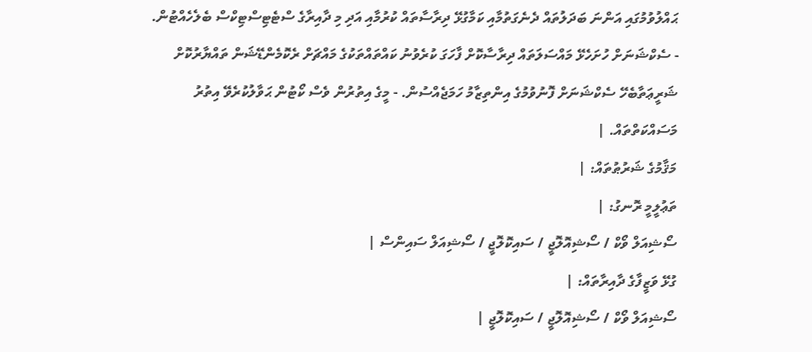ޙައްލުވުމުގައި އަންނަ ބަދަލުތައް ދެނެގަތުމާއި ކަމާގުޅޭ ދިރާސާތައް ކުރުމާއި އަދި މި ދާއިރާގެ ސްޓެޓިސްޓިކްސް ބެލެހެއްޓުން. - ސެކްޝަނަށް ހުށަހެޅޭ މައްސަލަތައް ދިރާސާކޮށް ފާހަގަ ކުރެވުނު ކައްތައްތަކުގެ މައްޗަށް ރެކޮމެންޑޭޝަން ތައްޔާރުކޮށް ޝަރީޢަތާބެހޭ ސެކްޝަނަށް ފޮނުވުމުގެ އިންތިޒާމު ހަމަޖެއްސުން. - މީގެ އިތުރުން ވެސް ކޯޓުން ޙަވާލުކުރެވޭ އިތުރު މަސައްކަތްތައް. |
މަޤާމުގެ ޝަރުޠުތައް: |
ތަޢުލީމީ ރޮނގު: |
ސޯޝިއަލް ވޯކް / ސޯޝިއޮލޮޖީ / ސައިކޮލޮޖީ / ސޯޝިއަލް ސައިންސް |
ގުޅޭ ވަޒީފާގެ ދާއިރާތައް: |
ސޯޝިއަލް ވޯކް / ސޯޝިއޮލޮޖީ / ސައިކޮލޮޖީ |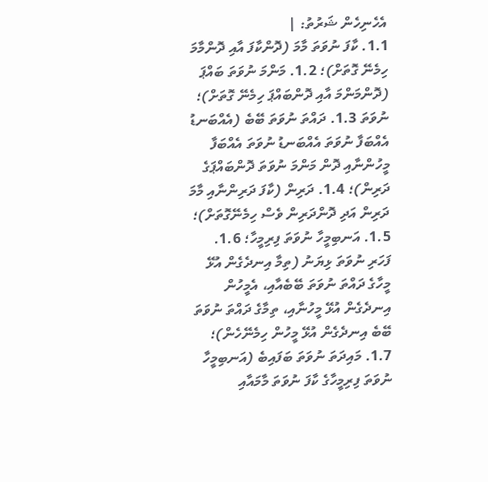އެހެނިހެން ޝަރުތު: |
1.1. ކާފަ ނުވަތަ މާމަ (ދޮންކާފަ އާއި ދޮންމާމަ ހިމެނޭ ގޮތަށް)؛ 1.2. މަންމަ ނުވަތަ ބައްޕަ (ދޮންމަންމަ އާއި ދޮންބައްޕަ ހިމެނޭ ގޮތަށް)؛ ނުވަތަ 1.3. ދައްތަ ނުވަތަ ބޭބެ (އެއްބަނޑު އެއްބަފާ ނުވަތަ އެއްބަނޑު ނުވަތަ އެއްބަފާ މީހުންނާއި ދޮން މަންމަ ނުވަތަ ދޮންބައްޕަގެ ދަރިން)؛ 1.4. ދަރިން (ކާފަ ދަރިންނާއި މާމަ ދަރިން އަދި ދޮންދަރިން ވެސް ހިމެނޭގޮތަށް)؛ 1.5. އަނބިމީހާ ނުވަތަ ފިރިމީހާ؛ 1.6. ފަހަރި ނުވަތަ ޅިޔަނު (ތިމާ އިނދެގެން އުޅޭ މީހާގެ ދައްތަ ނުވަތަ ބޭބެއާއި، އެމީހުން އިނދެގެން އުޅޭ މީހުނާއި، ތިމާގެ ދައްތަ ނުވަތަ ބޭބެ އިނދެގެން އުޅޭ މީހުން ހިމެނޭހެން)؛ 1.7. މައިދަތަ ނުވަތަ ބަފައިބެ (އަނބިމީހާ ނުވަތަ ފިރިމީހާގެ ކާފަ ނުވަތަ މާމައާއި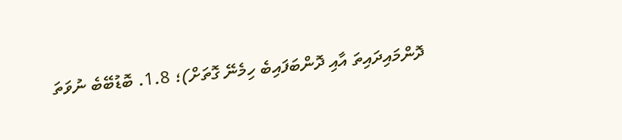ދޮންމައިދައިތަ އާއި ދޮންބަފައިބެ ހިމެނޭ ގޮތަށް)؛ 1.8. ބޮޑުބޭބެ ނުވަތަ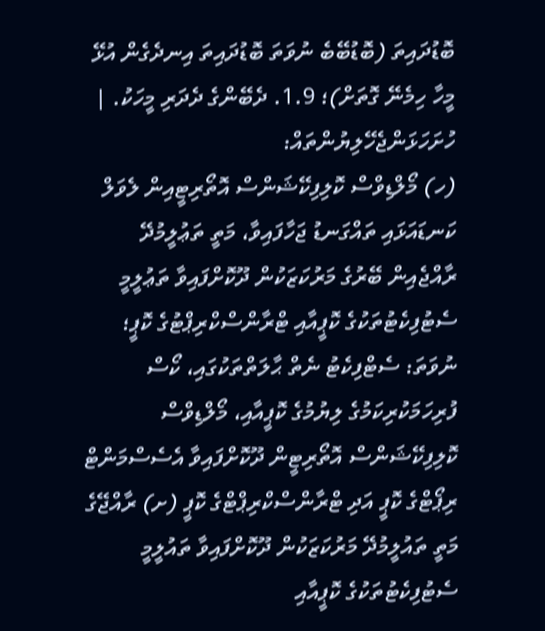ބޮޑުދައިތަ (ބޮޑުބޭބެ ނުވަތަ ބޮޑުދައިތަ އިނދެގެން އުޅޭ މީހާ ހިމެނޭ ގޮތަށް)؛ 1.9. ދެބޭންގެ ދެދަރި މީހަކު. |
ހުށަހަޅަންޖެހޭލިޔުންތައް:
(ހ) މޯލްޑިވްސް ކޮލިފިކޭޝަންސް އޮތޯރިޓީއިން ލެވަލް ކަނޑައަޅައި ތައްގަނޑު ޖަހާފައިވާ، މަތީ ތަޢުލީމުދޭ ރާއްޖެއިން ބޭރުގެ މަރުކަޒަކުން ދޫކޮށްފައިވާ ތަޢުލީމީ ސެޓުފިކެޓުތަކުގެ ކޮޕީއާއި ޓްރާންސްކްރިޕްޓުގެ ކޮޕީ؛ ނުވަތަ: ސެޓްފިކެޓު ނެތް ޙާލަތްތަކުގައި، ކޯސް ފުރިހަމަކުރިކަމުގެ ލިޔުމުގެ ކޮޕީއާއި، މޯލްޑިވްސް ކޮލިފިކޭޝަންސް އޮތޯރިޓީން ދޫކޮށްފައިވާ އެސެސްމަންޓް ރިޕޯޓްގެ ކޮޕީ އަދި ޓްރާންސްކްރިޕްޓްގެ ކޮޕީ (ށ) ރާއްޖޭގެ މަތީ ތައުލީމުދޭ މަރުކަޒަކުން ދޫކޮށްފައިވާ ތައުލީމީ ސެޓުފިކެޓުތަކުގެ ކޮޕީއާއި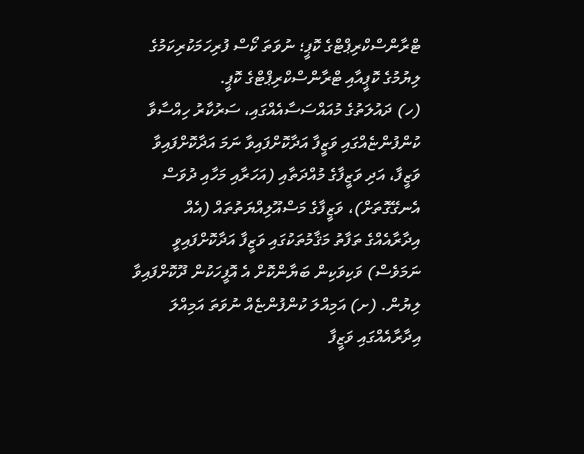ޓްރާންސްކްރިޕްޓްގެ ކޮޕީ؛ ނުވަތަ ކޯސް ފުރިހަމަކުރިކަމުގެ ލިޔުމުގެ ކޮޕީއާއި ޓްރާންސްކްރިޕްޓްގެ ކޮޕީ.
(ހ) ދައުލަތުގެ މުއައްސަސާއެއްގައި، ސަރުކާރު ހިއްސާވާ ކުންފުންޏެއްގައި ވަޒީފާ އަދާކޮށްފައިވާ ނަމަ އަދާކޮށްފައިވާ ވަޒީފާ، އަދި ވަޒީފާގެ މުއްދަތާއި (އަހަރާއި މަހާއި ދުވަސް އެނގޭގޮތަށް)، ވަޒީފާގެ މަސްއޫލިއްޔަތުތައް (އެއް އިދާރާއެއްގެ ތަފާތު މަޤާމުތަކުގައި ވަޒީފާ އަދާކޮށްފައިވީ ނަމަވެސް) ވަކިވަކިން ބަޔާންކޮށް އެ އޮފީހަކުން ދޫކޮށްފައިވާ ލިޔުން. (ށ) އަމިއްލަ ކުންފުންޏެއް ނުވަތަ އަމިއްލަ އިދާރާއެއްގައި ވަޒީފާ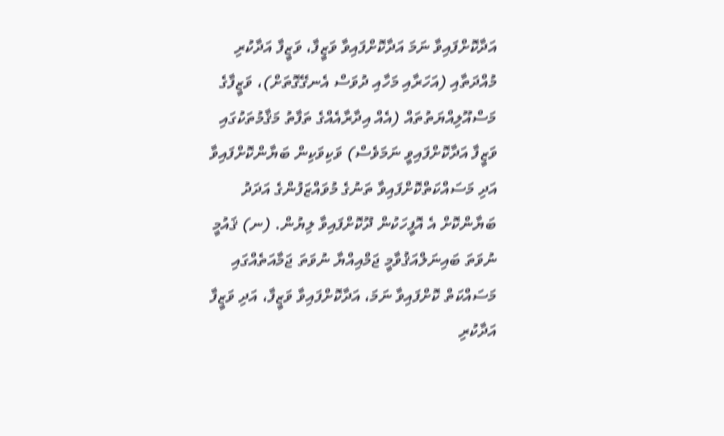އަދާކޮށްފައިވާ ނަމަ އަދާކޮށްފައިވާ ވަޒީފާ، ވަޒީފާ އަދާކުރި މުއްދަތާއި (އަހަރާއި މަހާއި ދުވަސް އެނގޭގޮތަށް)، ވަޒީފާގެ މަސްއޫލިއްޔަތުތައް (އެއް އިދާރާއެއްގެ ތަފާތު މަޤާމުތަކުގައި ވަޒީފާ އަދާކޮށްފައިވީ ނަމަވެސް) ވަކިވަކިން ބަޔާންކޮށްފައިވާ އަދި މަސައްކަތްކޮށްފައިވާ ތަނުގެ މުވައްޒަފުންގެ އަދަދު ބަޔާންކޮށް އެ އޮފީހަކުން ދޫކޮށްފައިވާ ލިޔުން. (ނ) ޤައުމީ ނުވަތަ ބައިނަލްއަޤުވާމީ ޖަމްއިއްޔާ ނުވަތަ ޖަމާއަތެއްގައި މަސައްކަތް ކޮށްފައިވާ ނަމަ، އަދާކޮށްފައިވާ ވަޒީފާ، އަދި ވަޒީފާ އަދާކުރި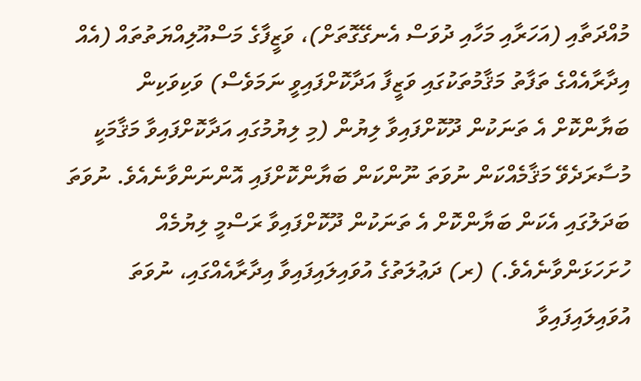މުއްދަތާއި (އަހަރާއި މަހާއި ދުވަސް އެނގޭގޮތަށް)، ވަޒީފާގެ މަސްއޫލިއްޔަތުތައް (އެއް އިދާރާއެއްގެ ތަފާތު މަޤާމުތަކުގައި ވަޒީފާ އަދާކޮށްފައިވީ ނަމަވެސް) ވަކިވަކިން ބަޔާންކޮށް އެ ތަނަކުން ދޫކޮށްފައިވާ ލިޔުން (މި ލިޔުމުގައި އަދާކޮށްފައިވާ މަޤާމަކީ މުސާރަދެވޭ މަޤާމެއްކަން ނުވަތަ ނޫންކަން ބަޔާންކޮށްފައި އޮންނަންވާނެއެވެ. ނުވަތަ ބަދަލުގައި އެކަން ބަޔާންކޮށް އެ ތަނަކުން ދޫކޮށްފައިވާ ރަސްމީ ލިޔުމެއް ހުށަހަޅަންވާނެއެވެ.) (ރ) ދަޢުލަތުގެ އުވައިލައިފައިވާ އިދާރާއެއްގައި، ނުވަތަ އުވައިލައިފައިވާ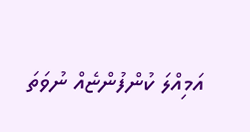އަމިއްލަ ކުންފުންޏެއް ނުވަތަ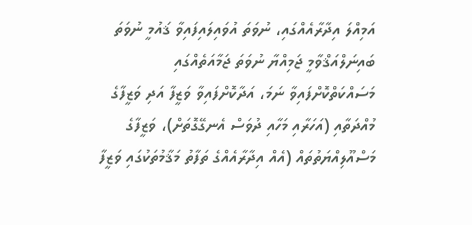އަމިއްލަ އިދާރާއެއްގައި، ނުވަތަ އުވައިލައިފައިވާ ޤައުމީ ނުވަތަ ބައިނަލްއަޤްވާމީ ޖަމިއްޔާ ނުވަތަ ޖަމާއަތެއްގައި މަސައްކަތްކޮށްފައިވާ ނަމަ، އަދާކޮށްފައިވާ ވަޒީފާ އަދި ވަޒީފާގެ މުއްދަތާއި (އަހަރާއި މަހާއި ދުވަސް އެނގޭގޮތަށް)، ވަޒީފާގެ މަސްއޫލިއްޔަތުތައް (އެއް އިދާރާއެއްގެ ތަފާތު މަޤާމުތަކުގައި ވަޒީފާ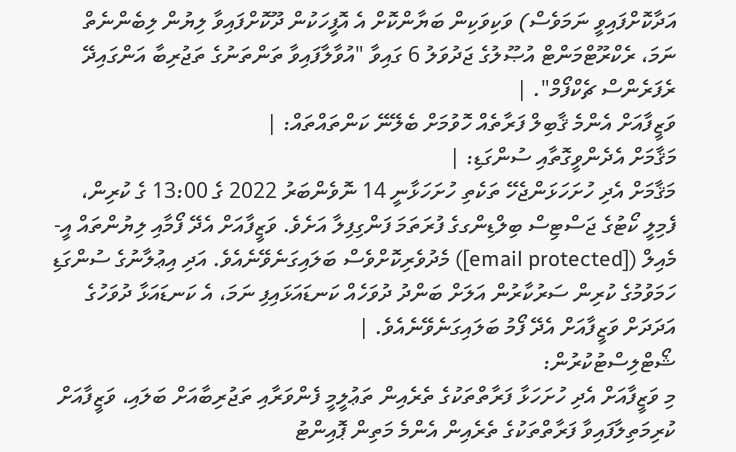އަދާކޮށްފައިވީ ނަމަވެސް) ވަކިވަކިން ބަޔާންކޮށް އެ އޮފީހަކުން ދޫކޮށްފައިވާ ލިޔުން ލިބެންނެތް ނަމަ، ރެކްރޫޓްމަންޓް އުޞޫލުގެ ޖަދުވަލު 6 ގައިވާ "އުވާލާފައިވާ ތަންތަނުގެ ތަޖުރިބާ އަންގައިދޭ ރެފަރެންސް ޗެކްފޯމް". |
ވަޒީފާއަށް އެންމެ ޤާބިލް ފަރާތެއް ހޮވުމަށް ބެލޭނޭ ކަންތައްތައް: |
މަޤާމަށް އެދެންވީގޮތާއި ސުންގަޑި: |
މަޤާމަށް އެދި ހުށަހަޅަންޖެހޭ ތަކެތި ހުށަހަޅާނީ 14 ނޮވެންބަރު 2022 ގެ 13:00 ގެ ކުރިން، ފެމިލީ ކޯޓުގެ ޖަސްޓިސް ބިލްޑިންގގެ ފުރަތަމަ ފަންގިފިލާ އަށެވެ. ވަޒީފާއަށް އެދޭ ފޯމާއި ލިޔުންތައް އީ-މެއިލް ([email protected]) މެދުވެރިކޮށްވެސް ބަލައިގަނެވޭނެއެވެ. އަދި އިޢުލާނުގެ ސުންގަޑި ހަމަވުމުގެ ކުރިން ސަރުކާރުން އަލަށް ބަންދު ދުވަހެއް ކަނޑައަޅައިފި ނަމަ، އެ ކަނޑައަޅާ ދުވަހުގެ އަދަދަށް ވަޒީފާއަށް އެދޭ ފޯމު ބަލައިގަނެވޭނެއެވެ. |
ޝޯޓްލިސްޓުކުރުން:
މި ވަޒީފާއަށް އެދި ހުށަހަޅާ ފަރާތްތަކުގެ ތެރެއިން ތަޢުލީމީ ފެންވަރާއި ތަޖުރިބާއަށް ބަލައި، ވަޒީފާއަށް ކުރިމަތިލާފައިވާ ފަރާތްތަކުގެ ތެރެއިން އެންމެ މަތިން ޕޮއިންޓު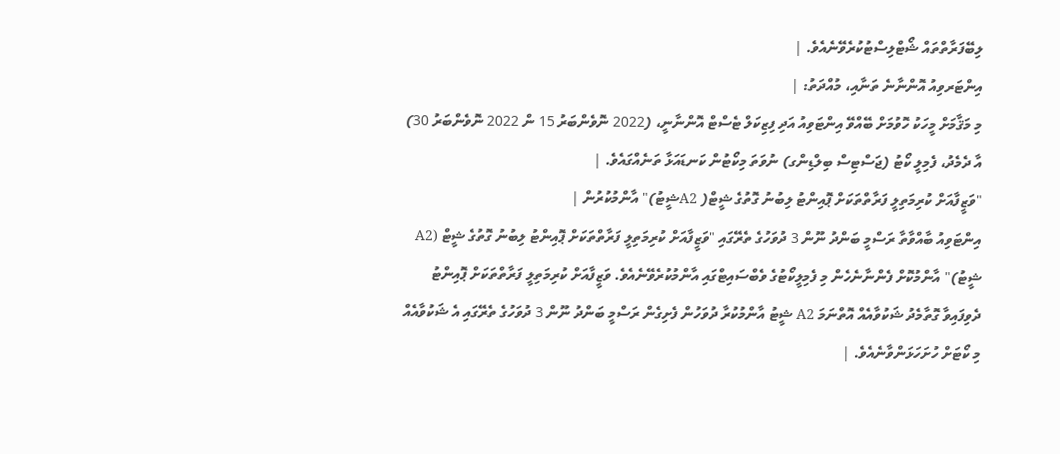ލިބޭފަރާތްތައް ޝޯޓްލިސްޓުކުރެވޭނެއެވެ. |
އިންޓަރވިއު އޮންނާނެ ތަނާއި، މުއްދަތު: |
މި މަޤާމަށް މީހަކު ހޮވުމަށް ބޭއްވޭ އިންޓަވިއު އަދި ފިޒިކަލް ޓެސްޓް އޮންނާނީ، (2022 ނޮވެންބަރު 15 ން 2022 ނޮވެންބަރު 30) އާ ދެމެދު، ފެމިލީ ކޯޓު (ޖަސްޓިސް ބިލްޑިންގ) ނުވަތަ މިކޯޓުން ކަނޑައަޅާ ތަނެއްގައެވެ. |
"ވަޒީފާއަށް ކުރިމަތިލީ ފަރާތްތަކަށް ޕޮއިންޓު ލިބުނު ގޮތުގެ ޝީޓް( A2ޝީޓު)" އާންމުކުރުން |
އިންޓަވިއު ބާއްވާތާ ރަސްމީ ބަންދު ނޫން 3 ދުވަހުގެ ތެރޭގައި "ވަޒީފާއަށް ކުރިމަތިލީ ފަރާތްތަކަށް ޕޮއިންޓު ލިބުނު ގޮތުގެ ޝީޓް (A2 ޝީޓު)" އާންމުކޮށް ފެންނާނެހެން މި ފެމިލީކޯޓުގެ ވެބްސައިޓްގައި އާންމުކުރެވޭނެއެވެ. ވަޒީފާއަށް ކުރިމަތިލީ ފަރާތްތަކަށް ޕޮއިންޓު ދެވިފައިވާ ގޮތާމެދު ޝަކުވާއެއް އޮތްނަމަ A2 ޝީޓު އާންމުކުރާ ދުވަހުން ފެށިގެން ރަސްމީ ބަންދު ނޫން 3 ދުވަހުގެ ތެރޭގައި އެ ޝަކުވާއެއް މި ކޯޓަށް ހުށަހަޅަންވާނެއެވެ. |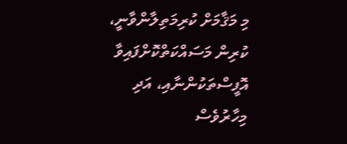މި މަޤާމަށް ކުރިމަތިލާންވާނީ، ކުރިން މަސައްކަތްކޮށްފައިވާ އޮފީސްތަކުންނާއި، އަދި މިހާރުވެސް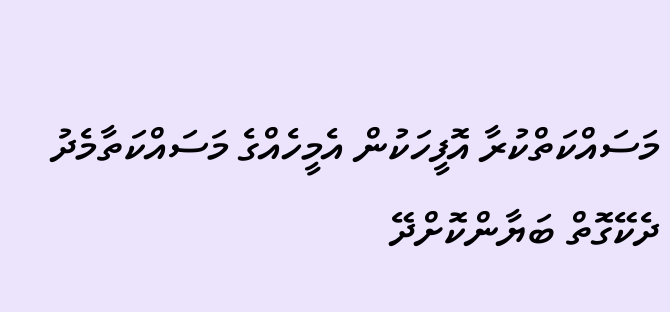މަސައްކަތްކުރާ އޮފީހަކުން އެމީހެއްގެ މަސައްކަތާމެދު ދެކޭގޮތް ބަޔާންކޮށްދޭ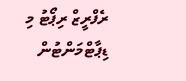ރެފްރީޒް ރިޕޯޓު މި ޑިޕާޓްމަންޓުން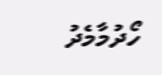ހޯދުމާމެދު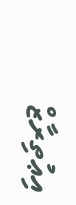އިޢުތިރާޒް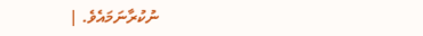ނުކުރާނަމައެވެ. |